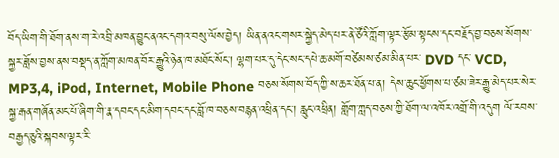བོད་ཡིག་གི་ཐོག་ནས་ག་རེ་འབྲི་མཁན་བྱུང་ནའང་དགའ་བསུ་ལོས་བྱེད། ཡིན་ནའང་གསར་སྐྱེད་མེད་པར་ནེ་ཙོའི་ཀློག་ལྟར་རྩོམ་སྟངས་དང་བརྗོད་བྱ་བཅས་སོགས་སྐྱར་ཟློས་བྱས་ནས་བསྡད་ན་ཀློག་མཁན་བོར་རྒྱུའི་ཉེན་ཁ་མཐོང་སོང་། ལྷག་པར་དུ་དེང་སང་དཔེ་ཆ་མགོ་བཙེམས་ཙམ་མིན་པར་ DVD དང་ VCD, MP3,4, iPod, Internet, Mobile Phone བཅས་སོགས་བོད་ཀྱི་ས་ཆར་ཐོན་པ་ན། དེས་ཆུང་ཕྱོགས་པ་ཙམ་ཟེར་རྒྱུ་མེད་པར་སེར་སྐྱ་རྒན་གཞོན་མང་པོ་ཞིག་གི་རྣ་དབང་དང་མིག་དབང་དང་བློ་ཁ་བཅས་བརྙན་འཕྲིན་དང་། རླུང་འཕྲིན། གློག་ཀླད་བཅས་ཀྱི་ཐོག་ལ་འཁོར་འགྲོ་གི་འདུག ལོ་རབས་བརྒྱད་ཅུའི་སྐབས་ལྟར་རི་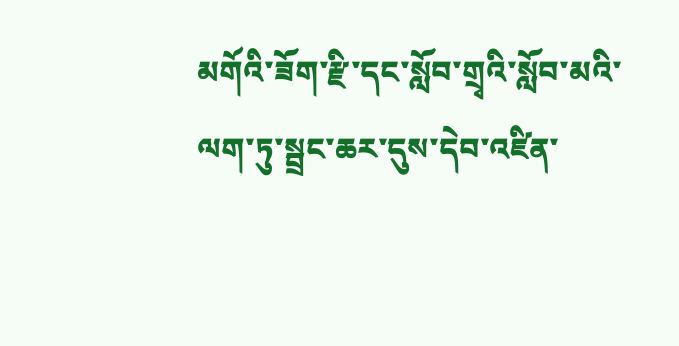མགོའི་ཟོག་རྫི་དང་སློབ་གྲྭའི་སློབ་མའི་ལག་ཏུ་སྦྲང་ཆར་དུས་དེབ་འཛིན་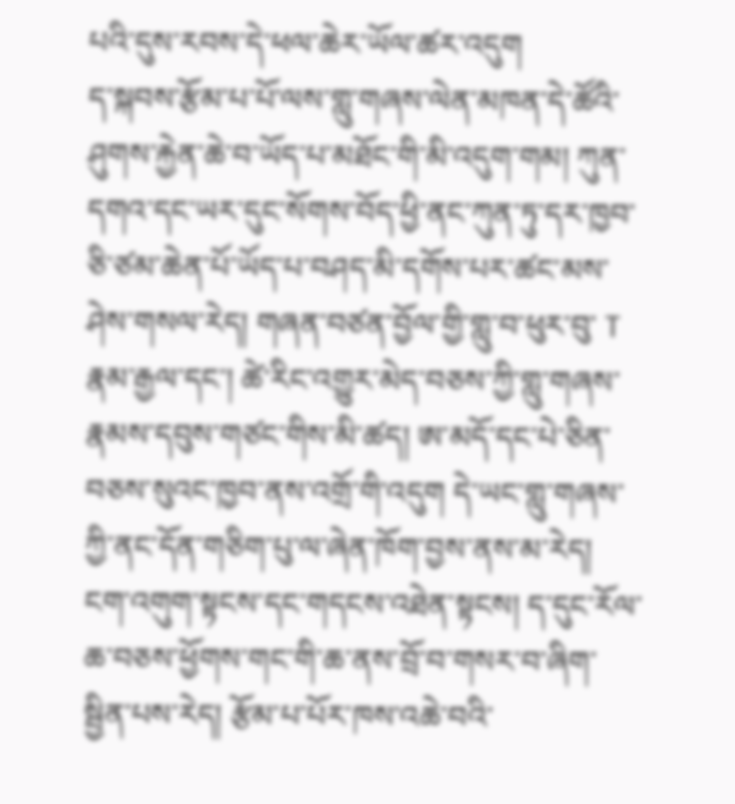པའི་དུས་རབས་དེ་ཕལ་ཆེར་ཡོལ་ཚར་འདུག
ད་སྐབས་རྩོམ་པ་པོ་ལས་གླུ་གཞས་ལེན་མཁན་དེ་ཚོའི་ཤུགས་རྐྱེན་ཆེ་བ་ཡོད་པ་མཐོང་གི་མི་འདུག་གམ། ཀུན་དགའ་དང་ཡར་དུང་སོགས་བོད་ཕྱི་ནང་ཀུན་ཏུ་དར་ཁྱབ་ཅི་ཙམ་ཆེན་པོ་ཡོད་པ་བཤད་མི་དགོས་པར་ཚང་མས་ཤེས་གསལ་རེད། གཞན་བཙན་བྱོལ་གྱི་གླུ་བ་ཕུར་བུ་ T རྣམ་རྒྱལ་དང་། ཚེ་རིང་འགྱུར་མེད་བཅས་ཀྱི་གླུ་གཞས་རྣམས་དབུས་གཙང་གིས་མི་ཚད། ཨ་མདོ་དང་པེ་ཅིན་བཅས་སུའང་ཁྱབ་ནས་འགྲོ་གི་འདུག དེ་ཡང་གླུ་གཞས་ཀྱི་ནང་དོན་གཅིག་པུ་ལ་ཞེན་ཁོག་བྱས་ནས་མ་རེད། ངག་འགུག་སྟངས་དང་གདངས་འཐེན་སྟངས། ད་དུང་རོལ་ཆ་བཅས་ཕྱོགས་གང་གི་ཆ་ནས་བྲོ་བ་གསར་བ་ཞིག་སྦྱིན་པས་རེད། རྩོམ་པ་པོར་ཁས་འཆེ་བའི་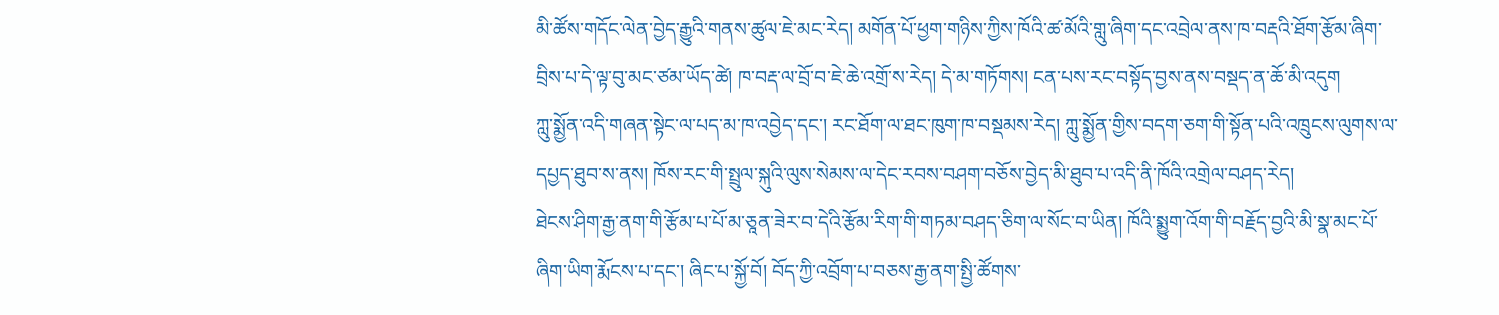མི་ཚོས་གདོང་ལེན་བྱེད་རྒྱུའི་གནས་ཚུལ་ཇེ་མང་རེད། མགོན་པོ་ཕྱག་གཉིས་ཀྱིས་ཁོའི་ཚ་མོའི་གླུ་ཞིག་དང་འབྲེལ་ནས་ཁ་བརྡའི་ཐོག་རྩོམ་ཞིག་བྲིས་པ་དེ་ལྟ་བུ་མང་ཙམ་ཡོད་ཚེ། ཁ་བརྡ་ལ་བྲོ་བ་ཇེ་ཆེ་འགྲོ་ས་རེད། དེ་མ་གཏོགས། ངན་པས་རང་བསྟོད་བྱས་ནས་བསྡད་ན་ཆོ་མི་འདུག
ཀླུ་སྨྱོན་འདི་གཞན་སྟེང་ལ་པད་མ་ཁ་འབྱེད་དང་། རང་ཐོག་ལ་ཐང་ཁུག་ཁ་བསྡམས་རེད། ཀླུ་སྨྱོན་གྱིས་བདག་ཅག་གི་སྟོན་པའི་འཁྲུངས་ལུགས་ལ་དཔྱད་ཐུབ་ས་ནས། ཁོས་རང་གི་སྤྲུལ་སྐུའི་ལུས་སེམས་ལ་དེང་རབས་བཤག་བཅོས་བྱེད་མི་ཐུབ་པ་འདི་ནི་ཁོའི་འགྲེལ་བཤད་རེད།
ཐེངས་ཤིག་རྒྱ་ནག་གི་རྩོམ་པ་པོ་མ་ཅཱན་ཟེར་བ་དེའི་རྩོམ་རིག་གི་གཏམ་བཤད་ཅིག་ལ་སོང་བ་ཡིན། ཁོའི་སྨྱུག་འོག་གི་བརྗོད་བྱའི་མི་སྣ་མང་པོ་ཞིག་ཡིག་རྨོངས་པ་དང་། ཞིང་པ་སྐྱོ་བོ། བོད་ཀྱི་འབྲོག་པ་བཅས་རྒྱ་ནག་སྤྱི་ཚོགས་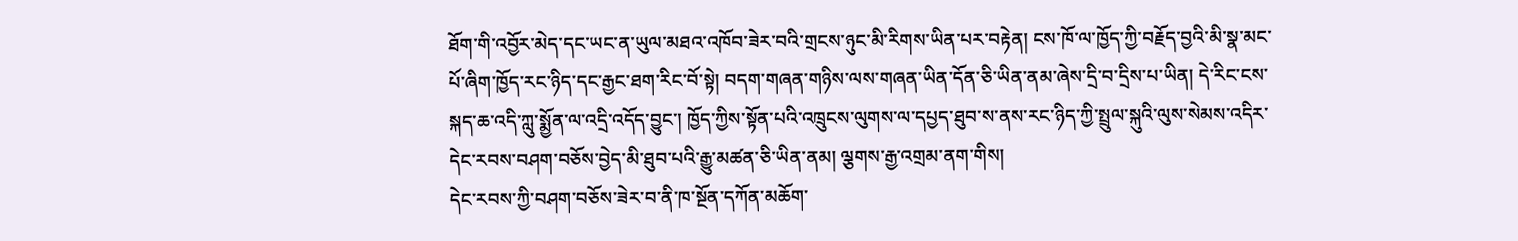ཐོག་གི་འབྱོར་མེད་དང་ཡང་ན་ཡུལ་མཐའ་འཁོབ་ཟེར་བའི་གྲངས་ཉུང་མི་རིགས་ཡིན་པར་བརྟེན། ངས་ཁོ་ལ་ཁྱོད་ཀྱི་བརྗོད་བྱའི་མི་སྣ་མང་པོ་ཞིག་ཁྱོད་རང་ཉིད་དང་རྒྱང་ཐག་རིང་བོ་སྟེ། བདག་གཞན་གཉིས་ལས་གཞན་ཡིན་དོན་ཅི་ཡིན་ནམ་ཞེས་དྲི་བ་དྲིས་པ་ཡིན། དེ་རིང་ངས་སྐད་ཆ་འདི་ཀླུ་སྨྱོན་ལ་འདྲི་འདོད་བྱུང་། ཁྱོད་ཀྱིས་སྟོན་པའི་འཁྲུངས་ལུགས་ལ་དཔྱད་ཐུབ་ས་ནས་རང་ཉིད་ཀྱི་སྤྲུལ་སྐུའི་ལུས་སེམས་འདིར་དེང་རབས་བཤག་བཅོས་བྱེད་མི་ཐུབ་པའི་རྒྱུ་མཚན་ཅི་ཡིན་ནམ། ལྕགས་རྒྱ་འགྲམ་ནག་གིས།
དེང་རབས་ཀྱི་བཤག་བཅོས་ཟེར་བ་ནི་ཁ་སྔོན་དཀོན་མཆོག་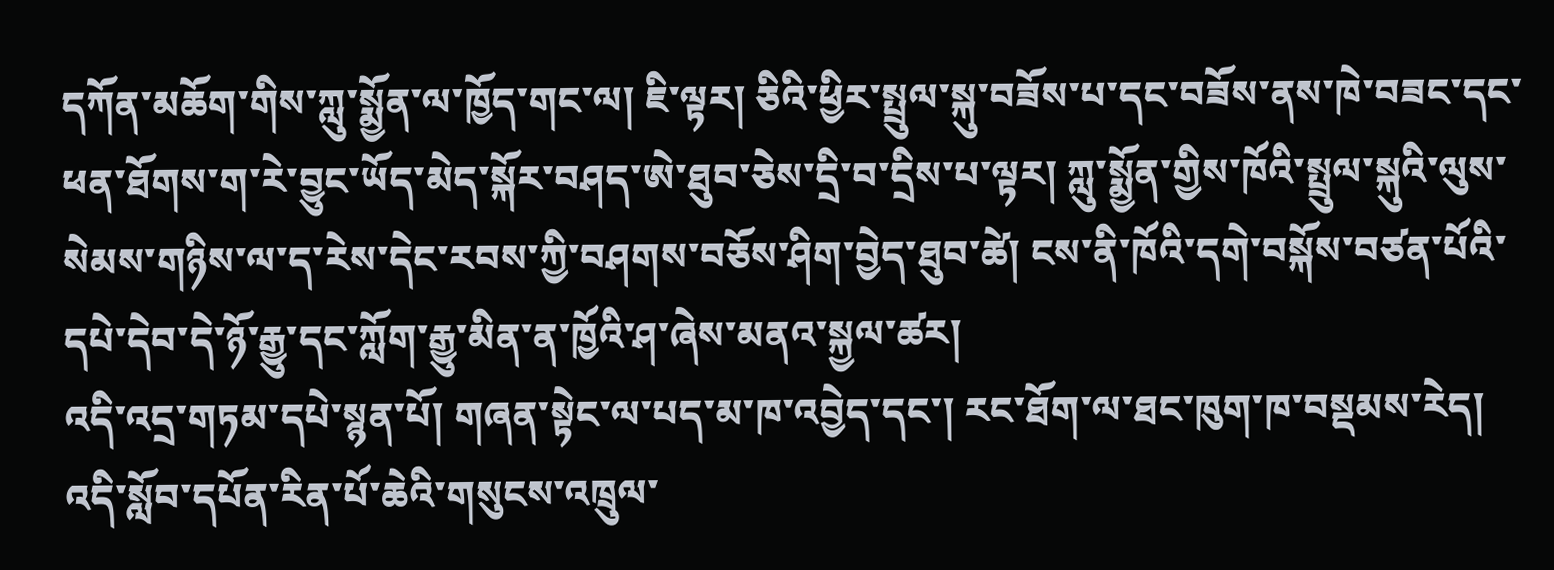དཀོན་མཆོག་གིས་ཀླུ་སྨྱོན་ལ་ཁྱོད་གང་ལ། ཇི་ལྟར། ཅིའི་ཕྱིར་སྤྲུལ་སྐུ་བཟོས་པ་དང་བཟོས་ནས་ཁེ་བཟང་དང་ཕན་ཐོགས་ག་རེ་བྱུང་ཡོད་མེད་སྐོར་བཤད་ཨེ་ཐུབ་ཅེས་དྲི་བ་དྲིས་པ་ལྟར། ཀླུ་སྨྱོན་གྱིས་ཁོའི་སྤྲུལ་སྐུའི་ལུས་སེམས་གཉིས་ལ་ད་རེས་དེང་རབས་ཀྱི་བཤགས་བཅོས་ཤིག་བྱེད་ཐུབ་ཚེ། ངས་ནི་ཁོའི་དགེ་བསྐོས་བཙན་པོའི་དཔེ་དེབ་དེ་ཉོ་རྒྱུ་དང་ཀློག་རྒྱུ་མིན་ན་ཁྱོའི་ཤ་ཞེས་མནའ་སྐྱལ་ཚར།
འདི་འདྲ་གཏམ་དཔེ་སྙན་པོ། གཞན་སྟེང་ལ་པད་མ་ཁ་འབྱེད་དང་། རང་ཐོག་ལ་ཐང་ཁུག་ཁ་བསྡམས་རེད།
འདི་སློབ་དཔོན་རིན་པོ་ཆེའི་གསུངས་འཁྲུལ་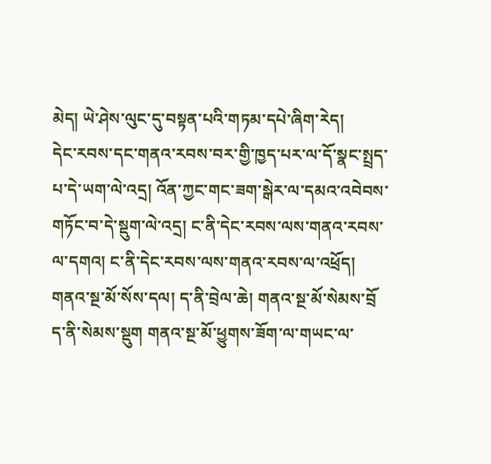མེད། ཡེ་ཤེས་ལུང་དུ་བསྟན་པའི་གཏམ་དཔེ་ཞིག་རེད།
དེང་རབས་དང་གནའ་རབས་བར་གྱི་ཁྱད་པར་ལ་དོ་སྣང་སྤྲད་པ་དེ་ཡག་ལེ་འདྲ། འོན་ཀྱང་གང་ཟག་སྒེར་ལ་དམའ་འབེབས་གཏོང་བ་དེ་སྡུག་ལེ་འདྲ། ང་ནི་དེང་རབས་ལས་གནའ་རབས་ལ་དགའ། ང་ནི་དེང་རབས་ལས་གནའ་རབས་ལ་འཕྲོད། གནའ་སྔ་མོ་སོས་དལ། ད་ནི་བྲེལ་ཆེ། གནའ་སྔ་མོ་སེམས་བྲོ ད་ནི་སེམས་སྡུག གནའ་སྔ་མོ་ཕྱུགས་ཟོག་ལ་གཡང་ལ་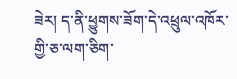ཟེར། ད་ནི་ཕྱུགས་ཟོག་དེ་འཕྲུལ་འཁོར་གྱི་ཅ་ལག་ཅིག་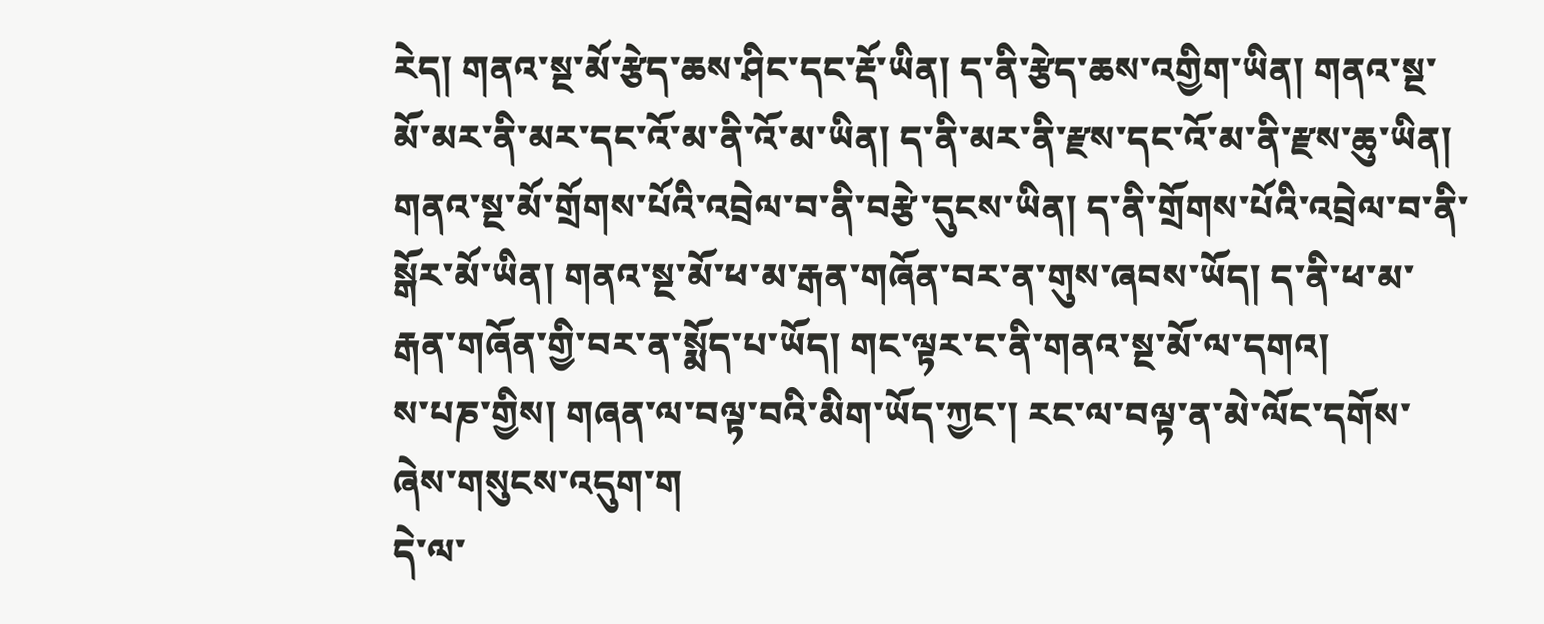རེད། གནའ་སྔ་མོ་རྩེད་ཆས་ཤིང་དང་རྡོ་ཡིན། ད་ནི་རྩེད་ཆས་འགྱིག་ཡིན། གནའ་སྔ་མོ་མར་ནི་མར་དང་འོ་མ་ནི་འོ་མ་ཡིན། ད་ནི་མར་ནི་རྫས་དང་འོ་མ་ནི་རྫས་ཆུ་ཡིན། གནའ་སྔ་མོ་གྲོགས་པོའི་འབྲེལ་བ་ནི་བརྩེ་དུངས་ཡིན། ད་ནི་གྲོགས་པོའི་འབྲེལ་བ་ནི་སྒོར་མོ་ཡིན། གནའ་སྔ་མོ་ཕ་མ་རྒན་གཞོན་བར་ན་གུས་ཞབས་ཡོད། ད་ནི་ཕ་མ་རྒན་གཞོན་གྱི་བར་ན་སྨོད་པ་ཡོད། གང་ལྟར་ང་ནི་གནའ་སྔ་མོ་ལ་དགའ།
ས་པཎ་གྱིས། གཞན་ལ་བལྟ་བའི་མིག་ཡོད་ཀྱང་། རང་ལ་བལྟ་ན་མེ་ལོང་དགོས་ཞེས་གསུངས་འདུག་ག
དེ་ལ་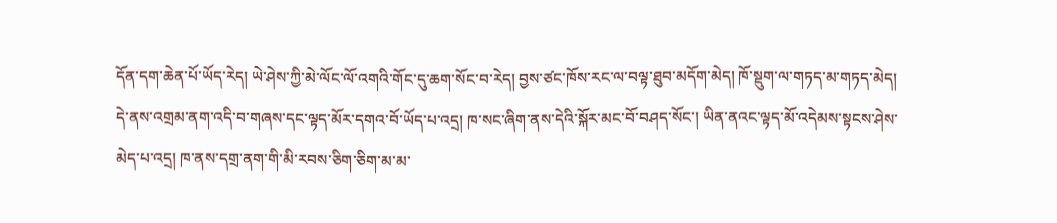དོན་དག་ཆེན་པོ་ཡོད་རེད། ཡེ་ཤེས་ཀྱི་མེ་ལོང་ལོ་འགའི་གོང་དུ་ཆག་སོང་བ་རེད། བྱས་ཙང་ཁོས་རང་ལ་བལྟ་ཐུབ་མདོག་མེད། ཁོ་སྡུག་ལ་གཏད་མ་གཏད་མེད། དེ་ནས་འགྲམ་ནག་འདི་བ་གཞས་དང་ལྟད་མོར་དགའ་བོ་ཡོད་པ་འདྲ། ཁ་སང་ཞིག་ནས་དེའི་སྐོར་མང་བོ་བཤད་སོང་། ཡིན་ནའང་ལྟད་མོ་འདེམས་སྟངས་ཤེས་མེད་པ་འདྲ། ཁ་ནས་དགྲ་ནག་གི་མི་རབས་ཅིག་ཅིག་མ་མ་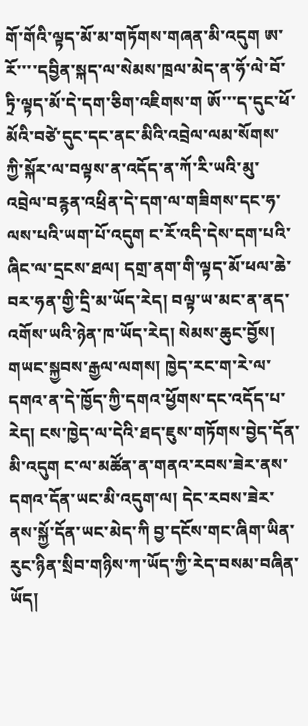གོ་གོའི་ལྟད་མོ་མ་གཏོགས་གཞན་མི་འདུག ཨ་རོ་་་་དབྱིན་སྐད་ལ་སེམས་ཁྲལ་མེད་ན་ཧོ་ལེ་བོ་ཏྲི་ལྟད་མོ་དེ་དག་ཅིག་འཇིགས་ག ཨོ་་་ད་དུང་ཕོ་མོའི་བཙེ་དུང་དང་ནང་མིའི་འབྲེལ་ལམ་སོགས་ཀྱི་སྐོར་ལ་བལྟས་ན་འདོད་ན་ཀོ་རི་ཡའི་མུ་འབྲེལ་བརྙན་འཕྲིན་དེ་དག་ལ་གཟིགས་དང་ཧ་ལས་པའི་ཡག་པོ་འདུག ང་རོ་འདི་དེས་དག་པའི་ཞིང་ལ་དྲངས་ཐལ། དགྲ་ནག་གི་ལྟད་མོ་ཕལ་ཆེ་བར་ཧན་གྱི་དྲི་མ་ཡོད་རེད། བལྟ་ཡ་མང་ན་ནད་འགོས་ཡའི་ཉེན་ཁ་ཡོད་རེད། སེམས་ཆུང་བྱོས།
གཡང་སྐྱབས་རྒྱལ་ལགས། ཁྱེད་རང་ག་རེ་ལ་དགའ་ན་དེ་ཁྱོད་ཀྱི་དགའ་ཕྱོགས་དང་འདོད་པ་རེད། ངས་ཁྱེད་ལ་དེའི་ཐད་ཇུས་གཏོགས་བྱེད་དོན་མི་འདུག ང་ལ་མཚོན་ན་གནའ་རབས་ཟེར་ནས་དགའ་དོན་ཡང་མི་འདུག་ལ། དེང་རབས་ཟེར་ནས་སྐྱོ་དོན་ཡང་མེད་ཀི བྱ་དངོས་གང་ཞིག་ཡིན་རུང་ཉིན་སྲིབ་གཉིས་ཀ་ཡོད་ཀྱི་རེད་བསམ་བཞིན་ཡོད།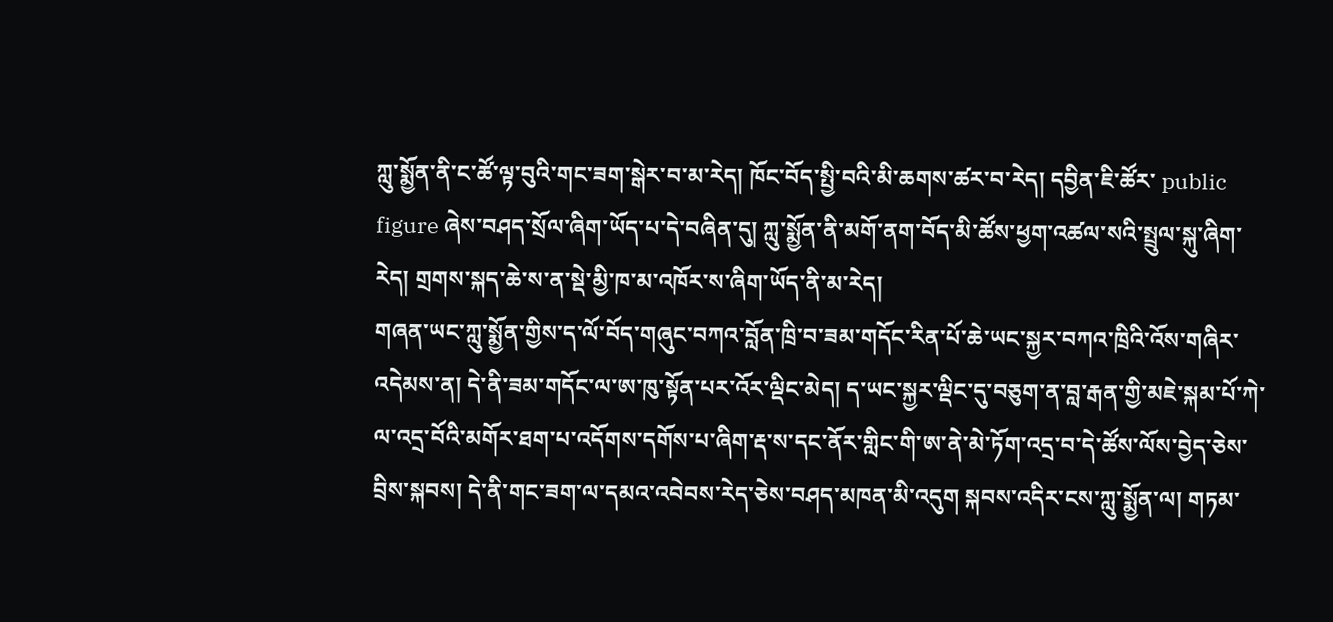ཀླུ་སྨྱོན་ནི་ང་ཚོ་ལྟ་བུའི་གང་ཟག་སྒེར་བ་མ་རེད། ཁོང་བོད་སྤྱི་བའི་མི་ཆགས་ཚར་བ་རེད། དབྱིན་ཇི་ཚོར་ public figure ཞེས་བཤད་སྲོལ་ཞིག་ཡོད་པ་དེ་བཞིན་དུ། ཀླུ་སྨྱོན་ནི་མགོ་ནག་བོད་མི་ཚོས་ཕྱག་འཚལ་སའི་སྤྲུལ་སྐུ་ཞིག་རེད། གྲགས་སྐད་ཆེ་ས་ན་སྡེ་མྱི་ཁ་མ་འཁོར་ས་ཞིག་ཡོད་ནི་མ་རེད།
གཞན་ཡང་ཀླུ་སྨྱོན་གྱིས་ད་ལོ་བོད་གཞུང་བཀའ་བློན་ཁྲི་བ་ཟམ་གདོང་རིན་པོ་ཆེ་ཡང་སྐྱར་བཀའ་ཁྲིའི་འོས་གཞིར་འདེམས་ན། དེ་ནི་ཟམ་གདོང་ལ་ཨ་ཁུ་སྟོན་པར་འོར་ལྡིང་མེད། ད་ཡང་སྐྱར་ལྡིང་དུ་བཅུག་ན་བླ་རྒན་གྱི་མཇེ་སྐམ་པོ་ཀེ་ལ་འདྲ་བོའི་མགོར་ཐག་པ་འདོགས་དགོས་པ་ཞིག་རྡ་ས་དང་ནོར་གླིང་གི་ཨ་ནེ་མེ་ཏོག་འདྲ་བ་དེ་ཚོས་ལོས་བྱེད་ཅེས་བྲིས་སྐབས། དེ་ནི་གང་ཟག་ལ་དམའ་འབེབས་རེད་ཅེས་བཤད་མཁན་མི་འདུག སྐབས་འདིར་ངས་ཀླུ་སྨྱོན་ལ། གཏམ་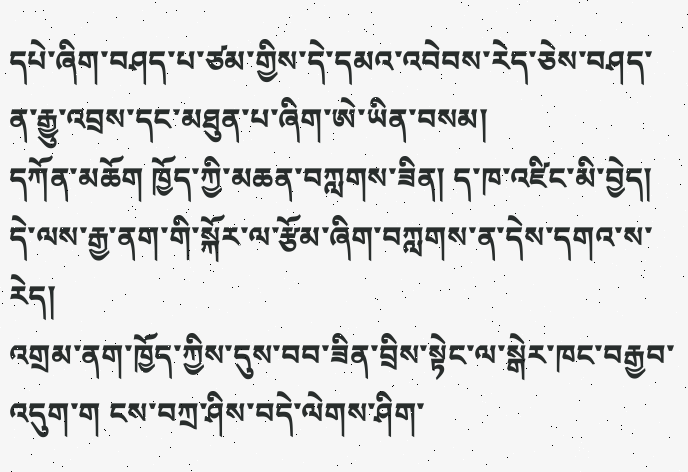དཔེ་ཞིག་བཤད་པ་ཙམ་གྱིས་དེ་དམའ་འབེབས་རེད་ཅེས་བཤད་ན་རྒྱུ་འབྲས་དང་མཐུན་པ་ཞིག་ཨེ་ཡིན་བསམ།
དཀོན་མཆོག ཁྱོད་ཀྱི་མཆན་བཀླགས་ཟིན། ད་ཁ་འཛིང་མི་བྱེད། དེ་ལས་རྒྱ་ནག་གི་སྐོར་ལ་རྩོམ་ཞིག་བཀླགས་ན་དེས་དགའ་ས་རེད།
འགྲམ་ནག་ཁྱོད་ཀྱིས་དུས་བབ་ཟིན་བྲིས་སྟེང་ལ་སྒེར་ཁང་བརྒྱབ་འདུག་ག ངས་བཀྲ་ཤིས་བདེ་ལེགས་ཤིག་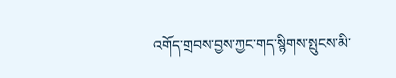འགོད་གྲབས་བྱས་ཀྱང་གད་སྙིགས་སྤུངས་མི་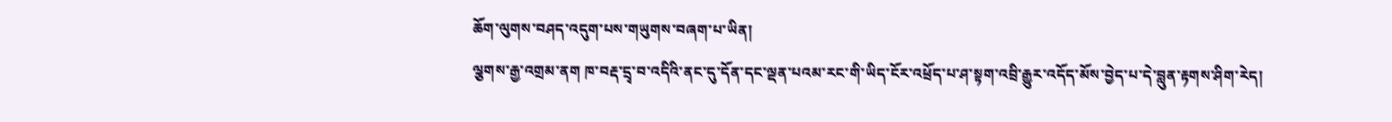ཆོག་ལུགས་བཤད་འདུག་པས་གཡུགས་བཞག་པ་ཡིན།
ལྕགས་རྒྱ་འགྲམ་ནག ཁ་བརྡ་དྲྭ་བ་འདིའི་ནང་དུ་དོན་དང་ལྡན་པའམ་རང་གི་ཡིད་ངོར་འཕྲོད་པ་ཤ་སྟག་འབྲི་རྒྱུར་འདོད་མོས་བྱེད་པ་དེ་བླུན་རྟགས་ཤིག་རེད།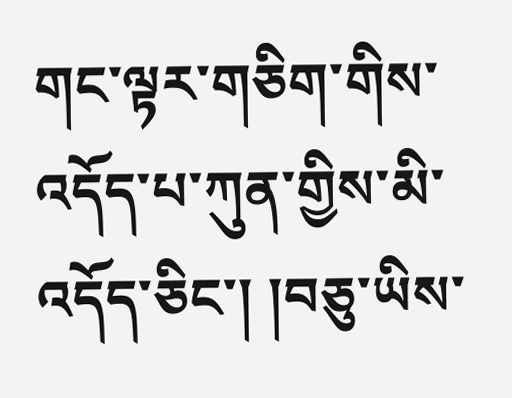གང་ལྟར་གཅིག་གིས་འདོད་པ་ཀུན་གྱིས་མི་འདོད་ཅིང་། །བཅུ་ཡིས་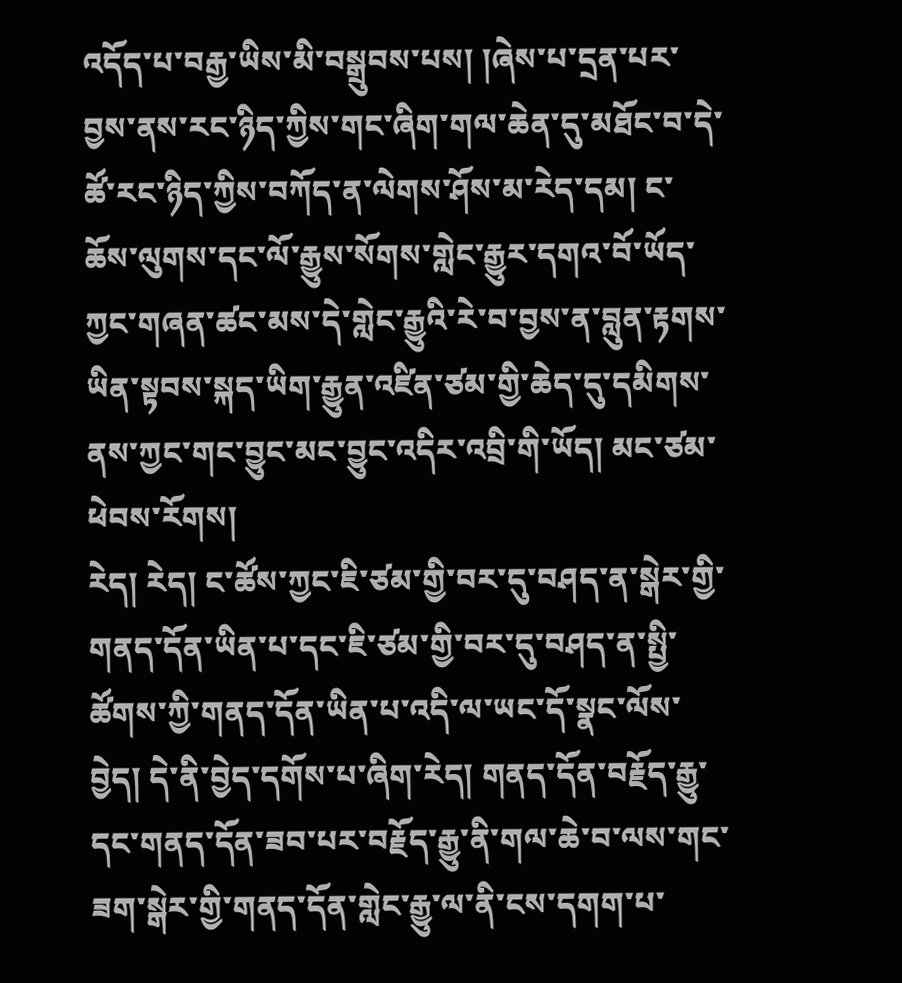འདོད་པ་བརྒྱ་ཡིས་མི་བསྒྲུབས་པས། །ཞེས་པ་དྲན་པར་བྱས་ནས་རང་ཉིད་ཀྱིས་གང་ཞིག་གལ་ཆེན་དུ་མཐོང་བ་དེ་ཚོ་རང་ཉིད་ཀྱིས་བཀོད་ན་ལེགས་ཤོས་མ་རེད་དམ། ང་ཆོས་ལུགས་དང་ལོ་རྒྱུས་སོགས་གླེང་རྒྱུར་དགའ་བོ་ཡོད་ཀྱང་གཞན་ཚང་མས་དེ་གླེང་རྒྱུའི་རེ་བ་བྱས་ན་བླུན་རྟགས་ཡིན་སྟབས་སྐད་ཡིག་རྒྱུན་འཛིན་ཙམ་གྱི་ཆེད་དུ་དམིགས་ནས་ཀྱང་གང་བྱུང་མང་བྱུང་འདིར་འབྲི་གི་ཡོད། མང་ཙམ་ཕེབས་རོགས།
རེད། རེད། ང་ཚོས་ཀྱང་ཇི་ཙམ་གྱི་བར་དུ་བཤད་ན་སྒེར་གྱི་གནད་དོན་ཡིན་པ་དང་ཇི་ཙམ་གྱི་བར་དུ་བཤད་ན་སྤྱི་ཚོགས་ཀྱི་གནད་དོན་ཡིན་པ་འདི་ལ་ཡང་དོ་སྣང་ལོས་བྱེད། དེ་ནི་བྱེད་དགོས་པ་ཞིག་རེད། གནད་དོན་བརྗོད་རྒྱུ་དང་གནད་དོན་ཟབ་པར་བརྗོད་རྒྱུ་ནི་གལ་ཆེ་བ་ལས་གང་ཟག་སྒེར་གྱི་གནད་དོན་གླེང་རྒྱུ་ལ་ནི་ངས་དགག་པ་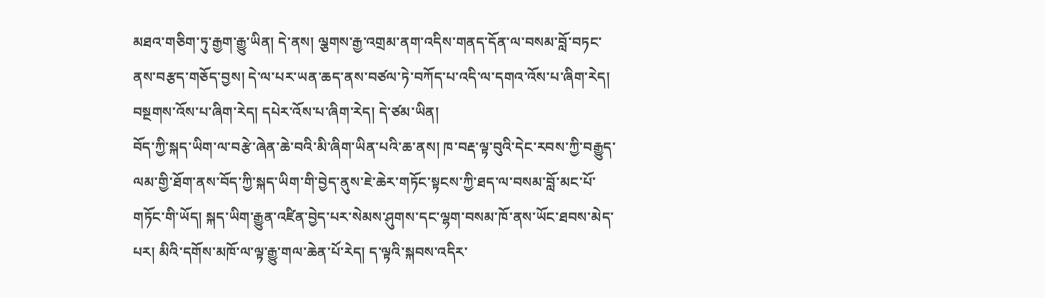མཐའ་གཅིག་ཏུ་རྒྱག་རྒྱུ་ཡིན། དེ་ནས། ལྕགས་རྒྱ་འགྲམ་ནག་འདིས་གནད་དོན་ལ་བསམ་བློ་བཏང་ནས་བརྩད་གཅོད་བྱས། དེ་ལ་པར་ཡན་ཆད་ནས་བཙལ་ཏེ་བཀོད་པ་འདི་ལ་དགའ་འོས་པ་ཞིག་རེད། བསྔགས་འོས་པ་ཞིག་རེད། དཔེར་འོས་པ་ཞིག་རེད། དེ་ཙམ་ཡིན།
བོད་ཀྱི་སྐད་ཡིག་ལ་བརྩེ་ཞེན་ཆེ་བའི་མི་ཞིག་ཡིན་པའི་ཆ་ནས། ཁ་བརྡ་ལྟ་བུའི་དེང་རབས་ཀྱི་བརྒྱུད་ལམ་གྱི་ཐོག་ནས་བོད་ཀྱི་སྐད་ཡིག་གི་བྱེད་ནུས་ཇེ་ཆེར་གཏོང་སྟངས་ཀྱི་ཐད་ལ་བསམ་བློ་མང་པོ་གཏོང་གི་ཡོད། སྐད་ཡིག་རྒྱུན་འཛིན་བྱེད་པར་སེམས་ཤུགས་དང་ལྷག་བསམ་ཁོ་ནས་ཡོང་ཐབས་མེད་པར། མིའི་དགོས་མཁོ་ལ་ལྟ་རྒྱུ་གལ་ཆེན་པོ་རེད། ད་ལྟའི་སྐབས་འདིར་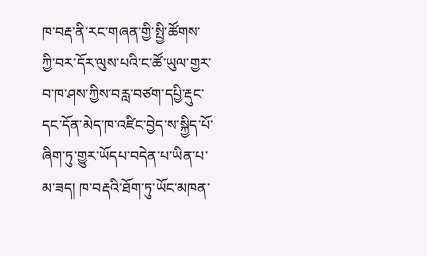ཁ་བརྡ་ནི་རང་གཞན་གྱི་སྤྱི་ཚོགས་ཀྱི་བར་དོར་ལུས་པའི་ང་ཚོ་ཡུལ་གྱར་བ་ཁ་ཤས་ཀྱིས་བརླ་བཙག་དཔྱི་རྡུང་དང་དོན་མེད་ཁ་འཛིང་བྱེད་ས་སྐྱིད་པོ་ཞིག་ཏུ་གྱུར་ཡོདཔ་བདེན་པ་ཡིན་པ་མ་ཟད། ཁ་བརྡའི་ཐོག་ཏུ་ཡོང་མཁན་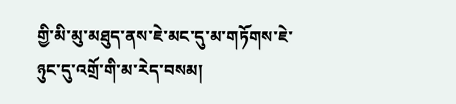གྱི་མི་མུ་མཐུད་ནས་ཇེ་མང་དུ་མ་གཏོགས་ཇེ་ཉུང་དུ་འགྲོ་གི་མ་རེད་བསམ།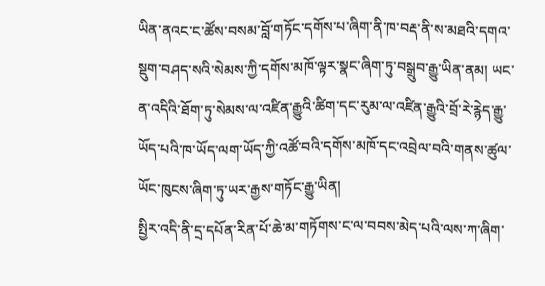ཡིན་ནའང་ང་ཚོས་བསམ་བློ་གཏོང་དགོས་པ་ཞིག་ནི་ཁ་བརྡ་ནི་ས་མཐའི་དགའ་སྡུག་བཤད་སའི་སེམས་ཀྱི་དགོས་མཁོ་ལྟར་སྣང་ཞིག་ཏུ་བསྒྲུབ་རྒྱུ་ཡིན་ནམ། ཡང་ན་འདིའི་ཐོག་ཏུ་སེམས་ལ་འཛིན་རྒྱུའི་ཚིག་དང་རུམ་ལ་འཛིན་རྒྱུའི་བྲོ་རེ་རྙེད་རྒྱུ་ཡོད་པའི་ཁ་ཡོད་ལག་ཡོད་ཀྱི་འཚོ་བའི་དགོས་མཁོ་དང་འབྲེལ་བའི་གནས་ཚུལ་ཡོང་ཁུངས་ཞིག་ཏུ་ཡར་རྒྱས་གཏོང་རྒྱུ་ཡིན།
སྤྱིར་འདི་ནི་དྲ་དཔོན་རིན་པོ་ཆེ་མ་གཏོགས་ང་ལ་བབས་མེད་པའི་ལས་ཀ་ཞིག་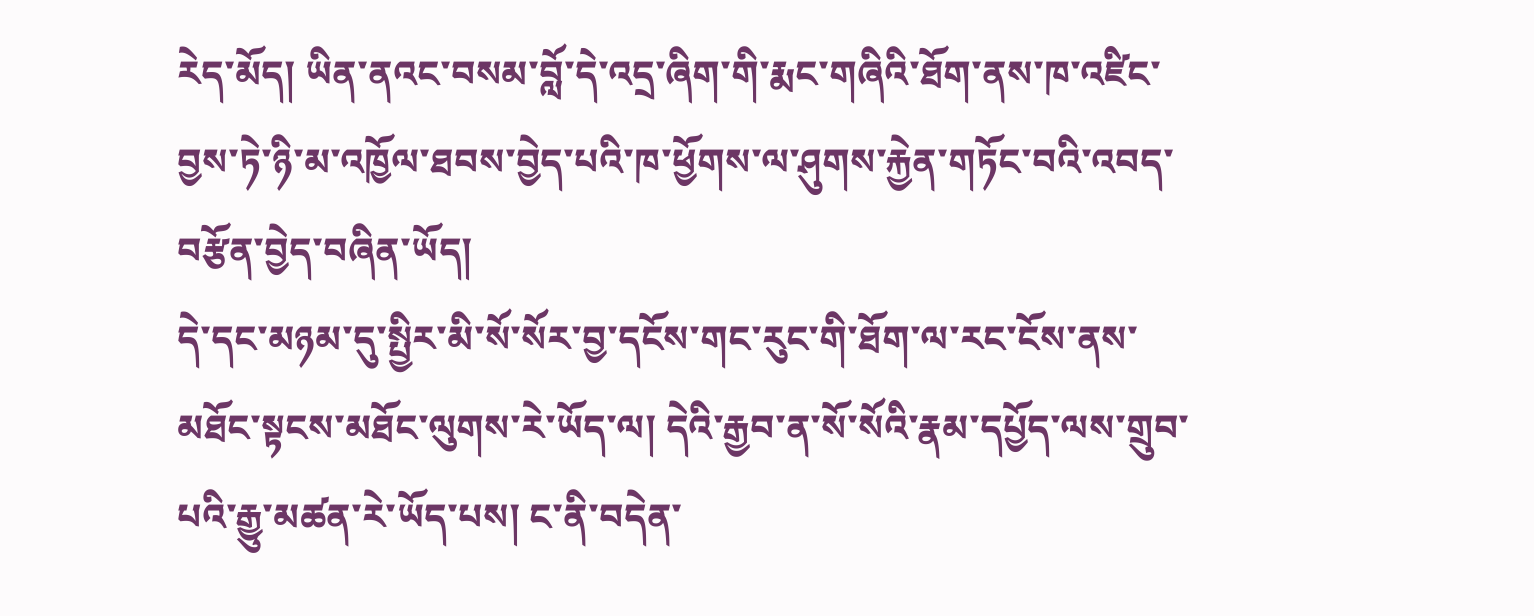རེད་མོད། ཡིན་ནའང་བསམ་བློ་དེ་འདྲ་ཞིག་གི་རྨང་གཞིའི་ཐོག་ནས་ཁ་འཛིང་བྱས་ཏེ་ཉི་མ་འཁྱོལ་ཐབས་བྱེད་པའི་ཁ་ཕྱོགས་ལ་ཤུགས་རྐྱེན་གཏོང་བའི་འབད་བརྩོན་བྱེད་བཞིན་ཡོད།
དེ་དང་མཉམ་དུ་སྤྱིར་མི་སོ་སོར་བྱ་དངོས་གང་རུང་གི་ཐོག་ལ་རང་ངོས་ནས་མཐོང་སྟངས་མཐོང་ལུགས་རེ་ཡོད་ལ། དེའི་རྒྱབ་ན་སོ་སོའི་རྣམ་དཔྱོད་ལས་གྲུབ་པའི་རྒྱུ་མཚན་རེ་ཡོད་པས། ང་ནི་བདེན་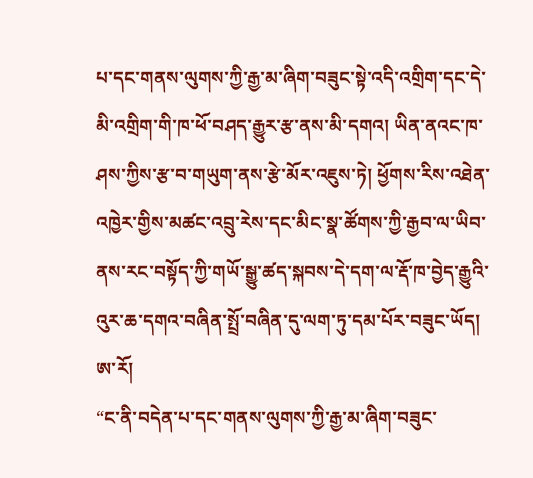པ་དང་གནས་ལུགས་ཀྱི་རྒྱ་མ་ཞིག་བཟུང་སྟེ་འདི་འགྲིག་དང་དེ་མི་འགྲིག་གི་ཁ་ཕོ་བཤད་རྒྱུར་རྩ་ནས་མི་དགའ། ཡིན་ནའང་ཁ་ཤས་ཀྱིས་རྩ་བ་གཡུག་ནས་རྩེ་མོར་འཇུས་ཏེ། ཕྱོགས་རིས་འཐེན་འཁྱེར་གྱིས་མཚང་འབྲུ་རེས་དང་མིང་སྣ་ཚོགས་ཀྱི་རྒྱབ་ལ་ཡིབ་ནས་རང་བསྟོད་ཀྱི་གཡོ་སྒྱུ་ཚད་སྐབས་དེ་དག་ལ་རྡོ་ཁ་བྱེད་རྒྱུའི་འུར་ཆ་དགའ་བཞིན་སྤྲོ་བཞིན་དུ་ལག་ཏུ་དམ་པོར་བཟུང་ཡོད།
ཨ་རོ།
“ང་ནི་བདེན་པ་དང་གནས་ལུགས་ཀྱི་རྒྱ་མ་ཞིག་བཟུང་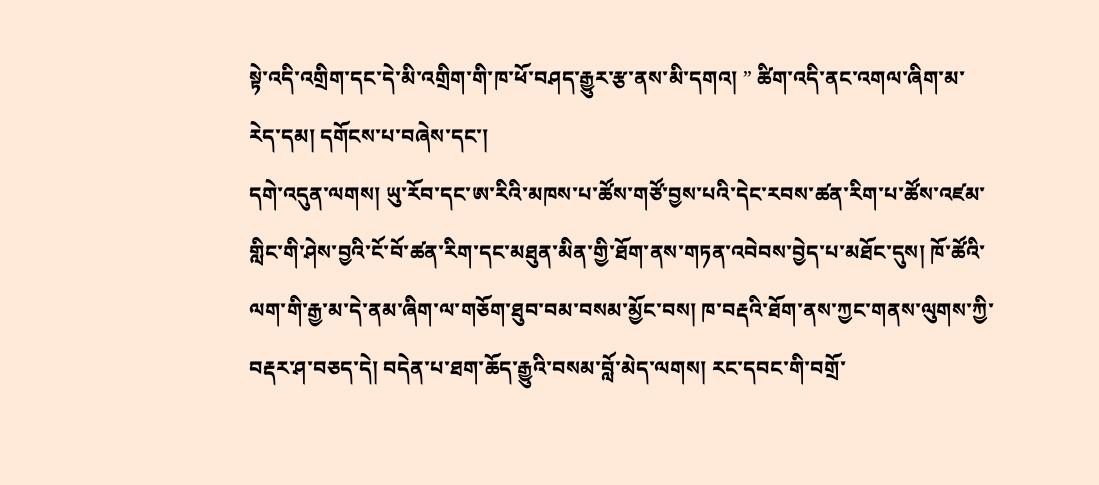སྟེ་འདི་འགྲིག་དང་དེ་མི་འགྲིག་གི་ཁ་ཕོ་བཤད་རྒྱུར་རྩ་ནས་མི་དགའ། ” ཚིག་འདི་ནང་འགལ་ཞིག་མ་རེད་དམ། དགོངས་པ་བཞེས་དང་།
དགེ་འདུན་ལགས། ཡུ་རོབ་དང་ཨ་རིའི་མཁས་པ་ཚོས་གཙོ་བྱས་པའི་དེང་རབས་ཚན་རིག་པ་ཚོས་འཛམ་གླིང་གི་ཤེས་བྱའི་ངོ་བོ་ཚན་རིག་དང་མཐུན་མིན་གྱི་ཐོག་ནས་གཏན་འབེབས་བྱེད་པ་མཐོང་དུས། ཁོ་ཚོའི་ལག་གི་རྒྱ་མ་དེ་ནམ་ཞིག་ལ་གཅོག་ཐུབ་བམ་བསམ་མྱོང་བས། ཁ་བརྡའི་ཐོག་ནས་ཀྱང་གནས་ལུགས་ཀྱི་བརྡར་ཤ་བཅད་དེ། བདེན་པ་ཐག་ཆོད་རྒྱུའི་བསམ་བློ་མེད་ལགས། རང་དབང་གི་བགྲོ་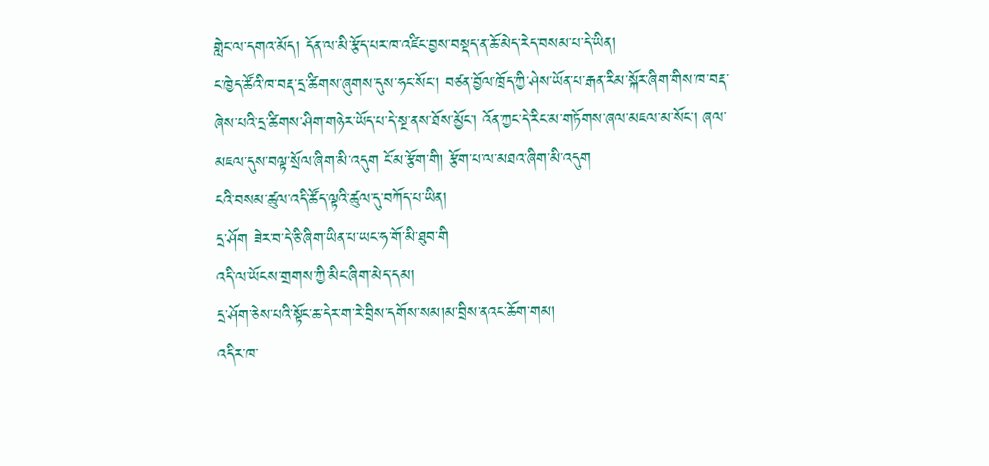གླེང་ལ་དགའ་མོད། དོན་ལ་མི་རྩོད་པར་ཁ་འཛིང་བྱས་བསྡད་ན་ཆོ་མེད་རེད་བསམ་པ་དེ་ཡིན།
ང་ཁྱེད་ཚོའི་ཁ་བརྡ་དྲ་ཚིགས་ཞུགས་དུས་ཧང་སོང་། བཙན་བྱོལ་ཁྲོད་ཀྱི་ཤེས་ཡོན་པ་རྒན་རིམ་སྐོར་ཞིག་གིས་ཁ་བརྡ་ཞེས་པའི་དྲ་ཚིགས་ཤིག་གཉེར་ཡོད་པ་དེ་སྔ་ནས་ཐོས་མྱོང་། འོན་ཀྱང་དེ་རིང་མ་གཏོགས་ཞལ་མཇལ་མ་སོང་། ཞལ་མཇལ་དུས་བལྟ་སྲོལ་ཞིག་མི་འདུག ངོ་མ་རྩོག་གི། རྩོག་པ་ལ་མཐའ་ཞིག་མི་འདུག
ངའི་བསམ་ཚུལ་འདི་ཚོད་ལྟའི་ཚུལ་དུ་བཀོད་པ་ཡིན།
དྲ་ཤོག ཟེར་བ་དེ་ཅི་ཞིག་ཡིན་པ་ཡང་ཧ་གོ་མི་ཐུབ་གི
འདི་ལ་ཡོངས་གྲགས་ཀྱི་མིང་ཞིག་མེད་དམ།
དྲ་ཤོག་ཅེས་པའི་སྟོང་ཆ་དེར་ག་རེ་བྲིས་དགོས་སམ།མ་བྲིས་ནའང་ཆོག་གམ།
འདིར་ཁ་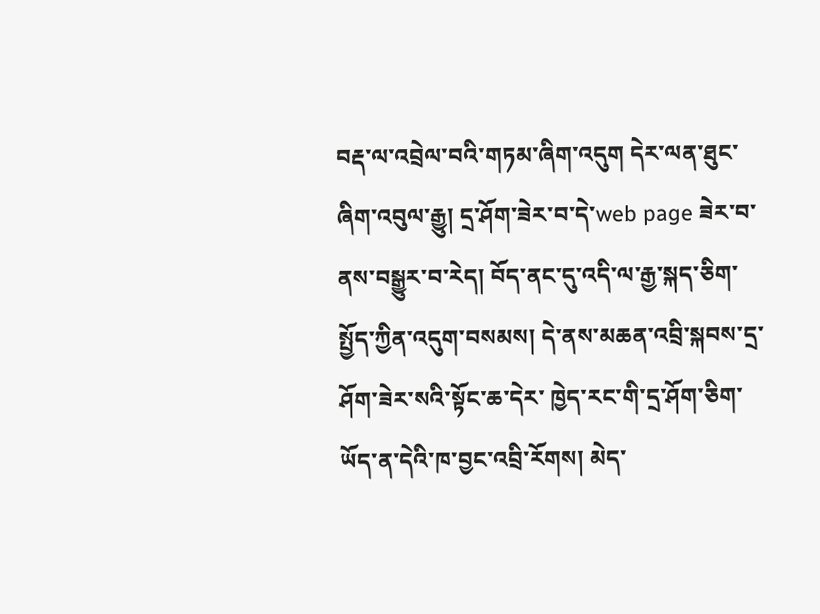བརྡ་ལ་འབྲེལ་བའི་གཏམ་ཞིག་འདུག དེར་ལན་ཐུང་ཞིག་འབུལ་རྒྱུ། དྲ་ཤོག་ཟེར་བ་དེ་web page ཟེར་བ་ནས་བསྒྱུར་བ་རེད། བོད་ནང་དུ་འདི་ལ་རྒྱ་སྐད་ཅིག་སྤྱོད་ཀྱིན་འདུག་བསམས། དེ་ནས་མཆན་འབྲི་སྐབས་དྲ་ཤོག་ཟེར་སའི་སྟོང་ཆ་དེར་ ཁྱེད་རང་གི་དྲ་ཤོག་ཅིག་ཡོད་ན་དེའི་ཁ་བྱང་འབྲི་རོགས། མེད་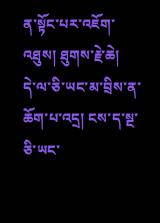ན་སྟོང་པར་འཇོག་འཐུས། ཐུགས་རྗེ་ཆེ།
དེ་ལ་ཅི་ཡང་མ་བྲིས་ན་ཆོག་པ་འདྲ། ངས་ད་སྔ་ཅི་ཡང་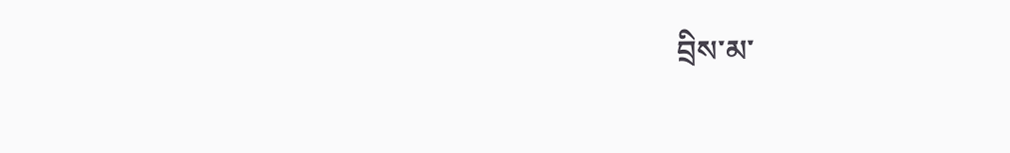བྲིས་མ་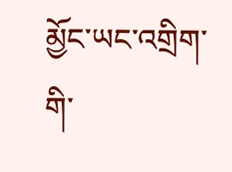མྱོང་ཡང་འགྲིག་གི་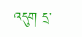འདུག དྲ་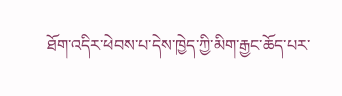ཐོག་འདིར་ཕེབས་པ་དེས་ཁྱེད་ཀྱི་མིག་རྒྱང་ཆོད་པར་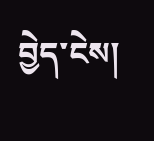བྱེད་ངེས།